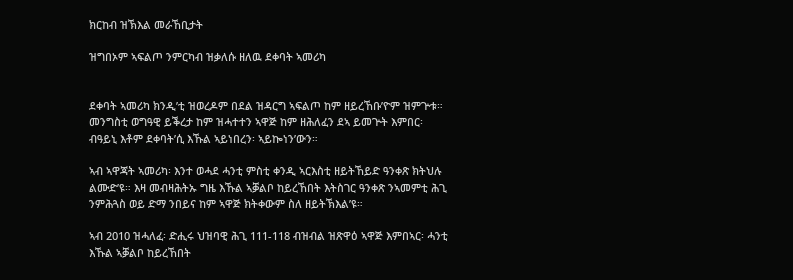ክርከብ ዝኽእል መራኸቢታት

ዝግበኦም ኣፍልጦ ንምርካብ ዝቃለሱ ዘለዉ ደቀባት ኣመሪካ


ደቀባት ኣመሪካ ክንዲ’ቲ ዝወረዶም በደል ዝዳርግ ኣፍልጦ ከም ዘይረኸቡ’ዮም ዝምጕቱ። መንግስቲ ወግዓዊ ይቕረታ ከም ዝሓተተን ኣዋጅ ከም ዘሕለፈን ደኣ ይመጕት እምበር፡ ብዓይኒ እቶም ደቀባት’ሲ እኹል ኣይነበረን፡ ኣይኰነን’ውን።

ኣብ ኣዋጃት ኣመሪካ፡ እንተ ወሓደ ሓንቲ ምስቲ ቀንዲ ኣርእስቲ ዘይትኸይድ ዓንቀጽ ክትህሉ ልሙድ’ዩ። እዛ መብዛሕትኡ ግዜ እኹል ኣቓልቦ ከይረኸበት እትስገር ዓንቀጽ ንኣመምቲ ሕጊ ንምሕጓስ ወይ ድማ ንበይና ከም ኣዋጅ ክትቀውም ስለ ዘይትኽእል’ዩ።

ኣብ 2010 ዝሓለፈ፡ ድሒሩ ህዝባዊ ሕጊ 111-118 ብዝብል ዝጽዋዕ ኣዋጅ እምበኣር፡ ሓንቲ እኹል ኣቓልቦ ከይረኸበት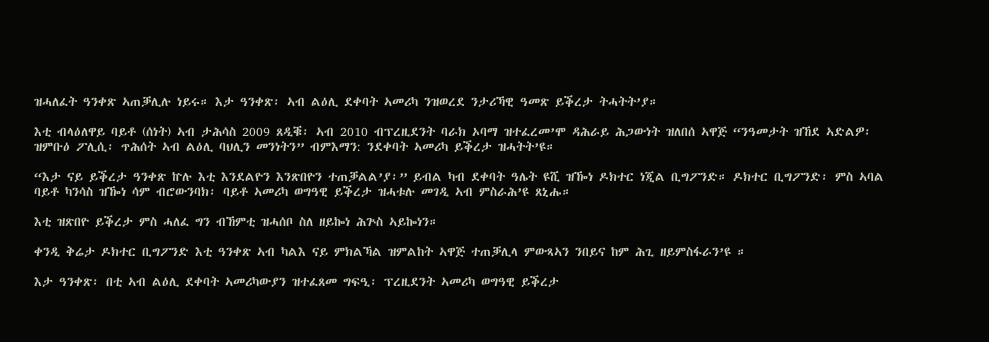ዝሓለፈት ዓንቀጽ ኣጠቓሊሉ ነይሩ። እታ ዓንቀጽ፡ ኣብ ልዕሊ ደቀባት ኣመሪካ ንዝወረደ ንታሪኻዊ ዓመጽ ይቕረታ ትሓትት’ያ።

እቲ ብላዕለዋይ ባይቶ (ሰነት) ኣብ ታሕሳስ 2009 ጸዲቑ፡ ኣብ 2010 ብፕረዚደንት ባራክ ኦባማ ዝተፈረመ’ሞ ዳሕራይ ሕጋውነት ዝለበሰ ኣዋጅ “ንዓመታት ዝኸደ ኣድልዎ፡ ዝምቡዕ ፖሊሲ፡ ጥሕሰት ኣብ ልዕሊ ባህሊን መንነትን” ብምእማን: ንደቀባት ኣመሪካ ይቕረታ ዝሓትት’ዩ።

“እታ ናይ ይቕረታ ዓንቀጽ ኵሉ እቲ እንደልዮን እንጽበዮን ተጠቓልል’ያ፡” ይብል ካብ ደቀባት ዓሌት ዩሺ ዝዀነ ዶክተር ነጂል ቢግፖንድ። ዶክተር ቢግፖንድ፡ ምስ ኣባል ባይቶ ካንሳስ ዝዀነ ሳም ብሮውንባክ፡ ባይቶ ኣመሪካ ወግዓዊ ይቕረታ ዝሓቱሉ መገዲ ኣብ ምስራሕ’ዩ ጸኒሑ።

እቲ ዝጽበዮ ይቕረታ ምስ ሓለፈ ግን ብኸምቲ ዝሓሰቦ ስለ ዘይኰነ ሕጕስ ኣይኰነን።

ቀንዲ ቅሬታ ዶክተር ቢግፖንድ እቲ ዓንቀጽ ኣብ ካልእ ናይ ምክልኻል ዝምልከት ኣዋጅ ተጠቓሊላ ምውጻኣን ንበይና ከም ሕጊ ዘይምስፋራን’ዩ ።

እታ ዓንቀጽ፡ በቲ ኣብ ልዕሊ ደቀባት ኣመሪካውያን ዝተፈጸመ ግፍዒ፡ ፕረዚደንት ኣመሪካ ወግዓዊ ይቕረታ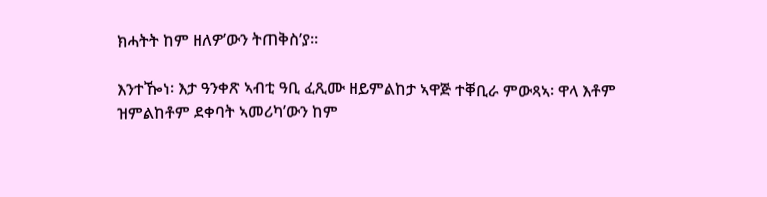ክሓትት ከም ዘለዎ’ውን ትጠቅስ’ያ።

እንተዀነ፡ እታ ዓንቀጽ ኣብቲ ዓቢ ፈጺሙ ዘይምልከታ ኣዋጅ ተቐቢራ ምውጻኣ፡ ዋላ እቶም ዝምልከቶም ደቀባት ኣመሪካ’ውን ከም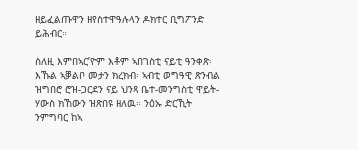ዘይፈልጡዋን ዘየስተዋዓሉላን ዶክተር ቢግፖንድ ይሕብር።

ስለዚ እምበኣር’ዮም እቶም ኣበገስቲ ናይቲ ዓንቀጽ፡ እኹል ኣቓልቦ መታን ክረክብ፡ ኣብቲ ወግዓዊ ጽንብል ዝግበሮ ሮዝ-ጋርደን ናይ ህንጻ ቤተ-መንግስቲ ዋይት-ሃውስ ክኸውን ዝጽበዩ ዘለዉ። ንዕኡ ድርኺት ንምግባር ከኣ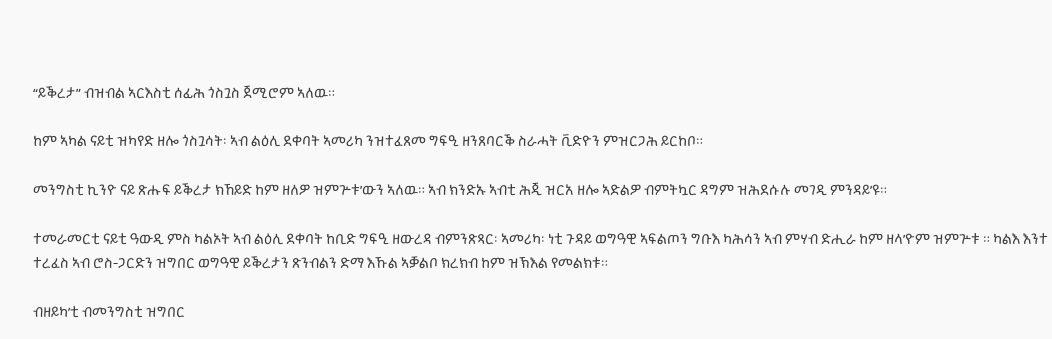“ይቕረታ” ብዝብል ኣርእስቲ ሰፊሕ ጎስጓስ ጀሚሮም ኣለዉ።

ከም ኣካል ናይቲ ዝካየድ ዘሎ ጎስጓሳት፡ ኣብ ልዕሊ ደቀባት ኣመሪካ ንዝተፈጸመ ግፍዒ ዘንጸባርቕ ስራሓት ቪድዮን ምዝርጋሕ ይርከቦ።

መንግስቲ ኪንዮ ናይ ጽሑፍ ይቕረታ ክኸይድ ከም ዘለዎ ዝምጕቱ’ውን ኣለዉ። ኣብ ክንድኡ ኣብቲ ሕጂ ዝርአ ዘሎ ኣድልዎ ብምትኳር ዳግም ዝሕደሱሉ መገዲ ምንዳይ’ዩ።

ተመራመርቲ ናይቲ ዓውዲ ምስ ካልኦት ኣብ ልዕሊ ደቀባት ከቢድ ግፍዒ ዘውረዳ ብምንጽጻር፡ ኣመሪካ፡ ነቲ ጉዳይ ወግዓዊ ኣፍልጦን ግቡእ ካሕሳን ኣብ ምሃብ ድሒራ ከም ዘላ’ዮም ዝምጕቱ ። ካልእ እንተ ተረፈስ ኣብ ሮስ-ጋርድን ዝግበር ወግዓዊ ይቕረታን ጽንብልን ድማ እኹል ኣቓልቦ ክረክብ ከም ዝኽእል የመልክቱ።

ብዘይካ’ቲ ብመንግስቲ ዝግበር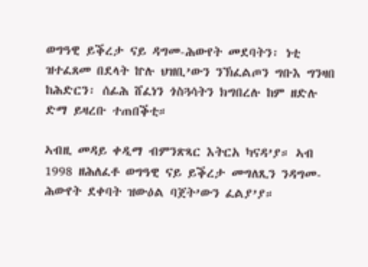ወግዓዊ ይቕረታ ናይ ዳግመ-ሕውየት መደባትን፡ ነቲ ዝተፈጸመ በደላት ኵሉ ህዝቢ’ውን ንኽፈልጦን ግቡእ ግንዛበ ከሕድርን፡ ሰፊሕ ሸፈነን ጎስጓሳትን ክግበረሉ ከም ዘድሉ ድማ ይዛረቡ ተጠበቕቲ።

ኣብዚ መዳይ ቀዲማ ብምንጽጻር እትርአ ካናዳ’ያ። ኣብ 1998 ዘሕለፈቶ ወግዓዊ ናይ ይቕረታ መግለጺን ንዳግመ-ሕውየት ደቀባት ዝውዕል ባጀት’ውን ፈልያ’ያ።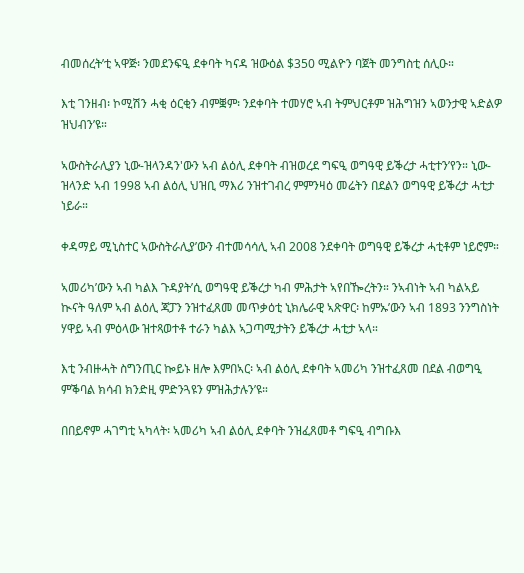ብመሰረት’ቲ ኣዋጅ፡ ንመደንፍዒ ደቀባት ካናዳ ዝውዕል $350 ሚልዮን ባጀት መንግስቲ ሰሊዑ።

እቲ ገንዘብ፡ ኮሚሽን ሓቂ ዕርቂን ብምቛም፡ ንደቀባት ተመሃሮ ኣብ ትምህርቶም ዝሕግዝን ኣወንታዊ ኣድልዎ ዝህብን’ዩ።

ኣውስትራሊያን ኒው-ዝላንዳን'ውን ኣብ ልዕሊ ደቀባት ብዝወረደ ግፍዒ ወግዓዊ ይቕረታ ሓቲተን’የን። ኒው-ዝላንድ ኣብ 1998 ኣብ ልዕሊ ህዝቢ ማእሪ ንዝተገብረ ምምንዛዕ መሬትን በደልን ወግዓዊ ይቕረታ ሓቲታ ነይራ።

ቀዳማይ ሚኒስተር ኣውስትራሊያ’ውን ብተመሳሳሊ ኣብ 2008 ንደቀባት ወግዓዊ ይቕረታ ሓቲቶም ነይሮም።

ኣመሪካ’ውን ኣብ ካልእ ጉዳያት’ሲ ወግዓዊ ይቕረታ ካብ ምሕታት ኣየበዀረትን። ንኣብነት ኣብ ካልኣይ ኲናት ዓለም ኣብ ልዕሊ ጃፓን ንዝተፈጸመ መጥቃዕቲ ኒክሌራዊ ኣጽዋር፡ ከምኡ’ውን ኣብ 1893 ንንግስነት ሃዋይ ኣብ ምዕላው ዝተጻወተቶ ተራን ካልእ ኣጋጣሚታትን ይቕረታ ሓቲታ ኣላ።

እቲ ንብዙሓት ስግንጢር ኰይኑ ዘሎ እምበኣር፡ ኣብ ልዕሊ ደቀባት ኣመሪካ ንዝተፈጸመ በደል ብወግዒ ምቕባል ክሳብ ክንድዚ ምድንጓዩን ምዝሕታሉን’ዩ።

በበይኖም ሓገግቲ ኣካላት፡ ኣመሪካ ኣብ ልዕሊ ደቀባት ንዝፈጸመቶ ግፍዒ ብግቡእ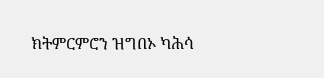ክትምርምሮን ዝግበኦ ካሕሳ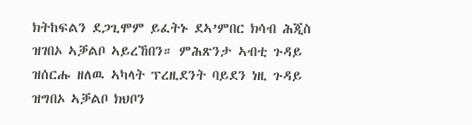ክትከፍልን ደጋጊሞም ይፈትኑ ደኣ’ምበር ክሳብ ሕጂስ ዝገበኦ ኣቓልቦ ኣይረኸበን። ምሕጽንታ ኣብቲ ጉዳይ ዝሰርሑ ዘለዉ ኣካላት ፕረዚደንት ባይደን ነዚ ጉዳይ ዝግበኦ ኣቓልቦ ክህቦን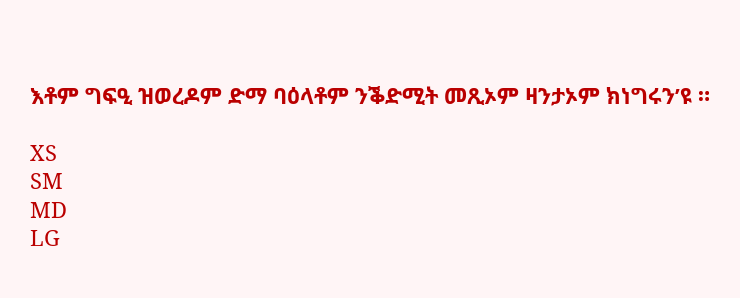እቶም ግፍዒ ዝወረዶም ድማ ባዕላቶም ንቕድሚት መጺኦም ዛንታኦም ክነግሩን’ዩ ።

XS
SM
MD
LG